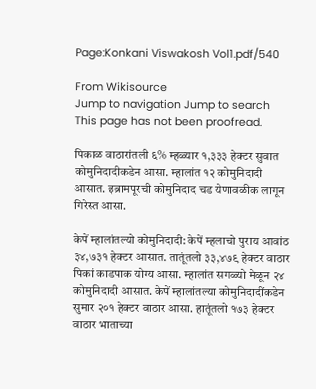Page:Konkani Viswakosh Vol1.pdf/540

From Wikisource
Jump to navigation Jump to search
This page has not been proofread.

पिकाळ वाठारांतली ६% म्हळ्यार १,३३३ हेक्टर सुवात कोमुनिदादीकडेन आसा. म्हालांत १२ कोमुनिदादी आसात. इब्रामपूरची कोमुनिदाद चड येणावळीक लागून गिरेस्त आसा.

केपें म्हालांतल्यो कोमुनिदादी: केपें म्हलाचो पुराय आवांठ ३४,७३१ हेक्टर आसात. तातूंतलो ३३,४७९ हेक्टर वाठार पिकां काडपाक योग्य आसा. म्हालांत सगळ्यो मेळून २४ कोमुनिदादी आसात. केपें म्हालांतल्या कोमुनिदादींकडेन सुमार २०१ हेक्टर वाठार आसा. हातूंतलो १७३ हेक्टर वाठार भाताच्या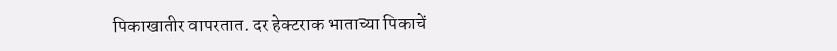पिकाखातीर वापरतात. दर हेक्टराक भाताच्या पिकाचें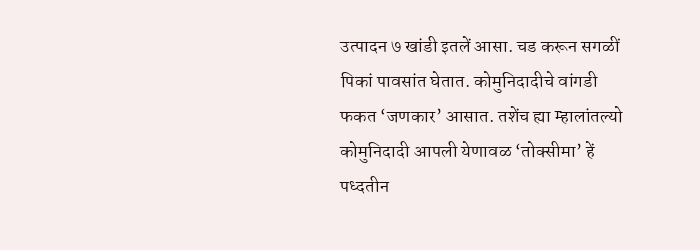उत्पादन ७ खांडी इतलें आसा. चड करून सगळीं पिकां पावसांत घेतात. कोमुनिदादीचे वांगडी फकत ‘जणकार’ आसात. तशेंच ह्या म्हालांतल्यो कोमुनिदादी आपली येणावळ ‘तोक्सीमा’ हें पध्दतीन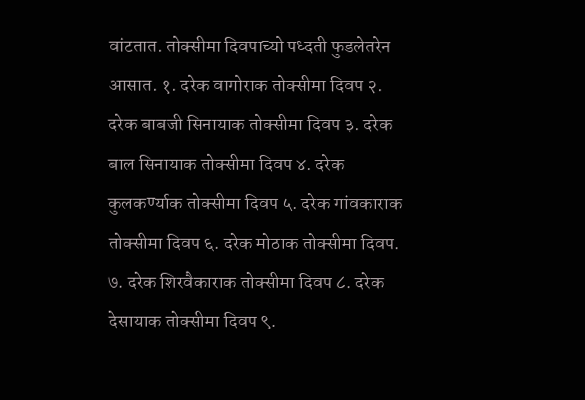वांटतात. तोक्सीमा दिवपाच्यो पध्दती फुडलेतरेन आसात. १. दरेक वागोराक तोक्सीमा दिवप २. दरेक बाबजी सिनायाक तोक्सीमा दिवप ३. दरेक बाल सिनायाक तोक्सीमा दिवप ४. दरेक कुलकर्ण्याक तोक्सीमा दिवप ५. दरेक गांवकाराक तोक्सीमा दिवप ६. दरेक मोठाक तोक्सीमा दिवप. ७. दरेक शिरवैकाराक तोक्सीमा दिवप ८. दरेक देसायाक तोक्सीमा दिवप ९.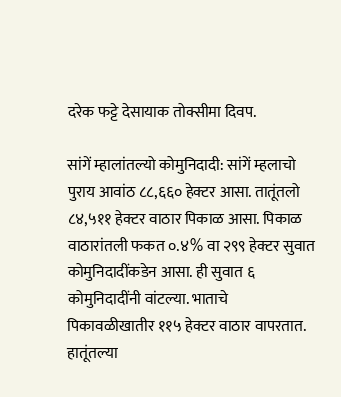दरेक फट्टे देसायाक तोक्सीमा दिवप.

सांगें म्हालांतल्यो कोमुनिदादी: सांगें म्हलाचो पुराय आवांठ ८८,६६० हेक्टर आसा. तातूंतलो ८४,५११ हेक्टर वाठार पिकाळ आसा. पिकाळ वाठारांतली फकत ०.४% वा २९९ हेक्टर सुवात कोमुनिदादींकडेन आसा. ही सुवात ६ कोमुनिदादींनी वांटल्या. भाताचे पिकावळीखातीर ११५ हेक्टर वाठार वापरतात. हातूंतल्या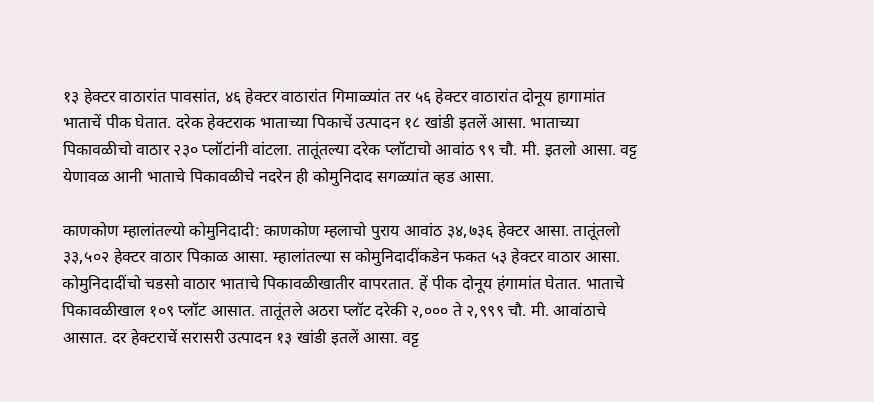१३ हेक्टर वाठारांत पावसांत, ४६ हेक्टर वाठारांत गिमाळ्यांत तर ५६ हेक्टर वाठारांत दोनूय हागामांत भाताचें पीक घेतात. दरेक हेक्टराक भाताच्या पिकाचें उत्पादन १८ खांडी इतलें आसा. भाताच्या पिकावळीचो वाठार २३० प्लॉटांनी वांटला. तातूंतल्या दरेक प्लॉटाचो आवांठ ९९ चौ. मी. इतलो आसा. वट्ट येणावळ आनी भाताचे पिकावळीचे नदरेन ही कोमुनिदाद सगळ्यांत व्हड आसा.

काणकोण म्हालांतल्यो कोमुनिदादी: काणकोण म्हलाचो पुराय आवांठ ३४,७३६ हेक्टर आसा. तातूंतलो ३३,५०२ हेक्टर वाठार पिकाळ आसा. म्हालांतल्या स कोमुनिदादींकडेन फकत ५३ हेक्टर वाठार आसा. कोमुनिदादींचो चडसो वाठार भाताचे पिकावळीखातीर वापरतात. हें पीक दोनूय हंगामांत घेतात. भाताचे पिकावळीखाल १०९ प्लॉट आसात. तातूंतले अठरा प्लॉट दरेकी २,००० ते २,९९९ चौ. मी. आवांठाचे आसात. दर हेक्टराचें सरासरी उत्पादन १३ खांडी इतलें आसा. वट्ट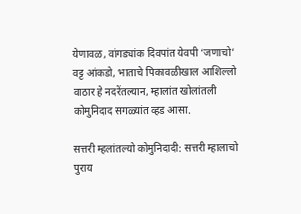येणावळ, वांगड्यांक दिवपांत येवपी ‘जणाचो’ वट्ट आंकडो, भाताचे पिकावळीखाल आशिल्लो वाठार हे नदरेंतल्यान, म्हालांत खोलांतली कोमुनिदाद सगळ्यांत व्हड आसा.

सत्तरी म्हलांतल्यो कोमुनिदादी: सत्तरी म्हालाचो पुराय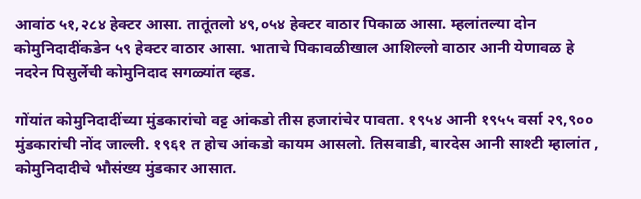आवांठ ५१,२८४ हेक्टर आसा. तातूंतलो ४९,०५४ हेक्टर वाठार पिकाळ आसा. म्हलांतल्या दोन कोमुनिदादींकडेन ५९ हेक्टर वाठार आसा. भाताचे पिकावळीखाल आशिल्लो वाठार आनी येणावळ हे नदरेन पिसुर्लेची कोमुनिदाद सगळ्यांत व्हड.

गोंयांत कोमुनिदादींच्या मुंडकारांचो वट्ट आंकडो तीस हजारांचेर पावता. १९५४ आनी १९५५ वर्सा २९,९०० मुंडकारांची नोंद जाल्ली. १९६१ त होच आंकडो कायम आसलो. तिसवाडी, बारदेस आनी साश्टी म्हालांत , कोमुनिदादीचे भौसंख्य मुंडकार आसात.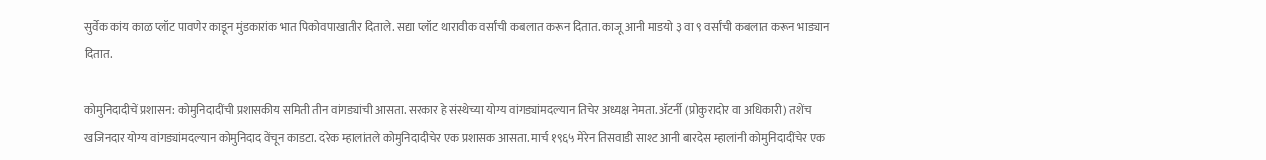सुर्वेक कांय काळ प्लॉट पावणेर काडून मुंडकारांक भात पिकोवपाखातीर दिताले. सद्या प्लॉट थारावीक वर्सांची कबलात करून दितात. काजू आनी माडयो ३ वा ९ वर्सांची कबलात करून भाड्यान दितात.

कोमुनिदादीचें प्रशासन: कोमुनिदादींची प्रशासकीय समिती तीन वांगड्यांची आसता. सरकार हे संस्थेच्या योग्य वांगड्यांमदल्यान तिचेर अध्यक्ष नेमता. ॲटर्नी (प्रोकुरादोर वा अधिकारी) तशेंच खजिनदार योग्य वांगड्यांमदल्यान कोमुनिदाद वेंचून काडटा. दरेक म्हालांतले कोमुनिदादीचेर एक प्रशासक आसता. मार्च १९६५ मेरेन तिसवाडी साश्ट आनी बारदेस म्हालांनी कोमुनिदादींचेर एक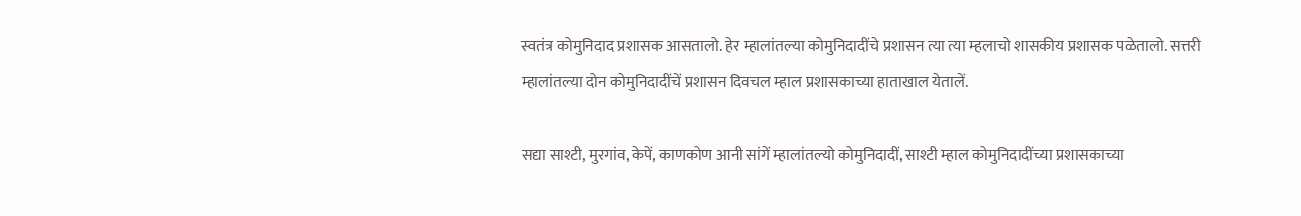स्वतंत्र कोमुनिदाद प्रशासक आसतालो. हेर म्हालांतल्या कोमुनिदादींचे प्रशासन त्या त्या म्हलाचो शासकीय प्रशासक पळेतालो. सत्तरी म्हालांतल्या दोन कोमुनिदादींचें प्रशासन दिवचल म्हाल प्रशासकाच्या हाताखाल येतालें.

सद्या साश्टी, मुरगांव, केपें, काणकोण आनी सांगें म्हालांतल्यो कोमुनिदादीं, साश्टी म्हाल कोमुनिदादींच्या प्रशासकाच्या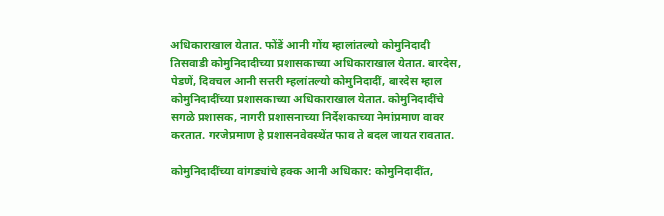अधिकाराखाल येतात. फोंडें आनी गोंय म्हालांतल्यो कोमुनिदादी तिसवाडी कोमुनिदादीच्या प्रशासकाच्या अधिकाराखाल येतात. बारदेस, पेडणें, दिवचल आनी सत्तरी म्हलांतल्यो कोमुनिदादीं, बारदेस म्हाल कोमुनिदादींच्या प्रशासकाच्या अधिकाराखाल येतात. कोमुनिदादींचे सगळे प्रशासक, नागरी प्रशासनाच्या निर्देशकाच्या नेमांप्रमाण वावर करतात. गरजेप्रमाण हे प्रशासनवेवस्थेंत फाव ते बदल जायत रावतात.

कोमुनिदादींच्या वांगड्यांचे हक्क आनी अधिकार: कोमुनिदादींत,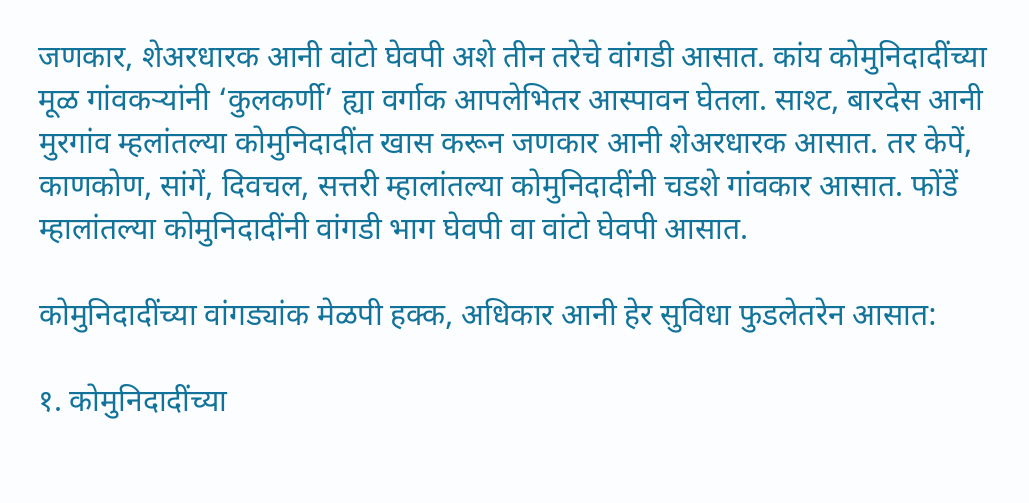जणकार, शेअरधारक आनी वांटो घेवपी अशे तीन तरेचे वांगडी आसात. कांय कोमुनिदादींच्या मूळ गांवकऱ्यांनी ‘कुलकर्णी’ ह्या वर्गाक आपलेभितर आस्पावन घेतला. साश्ट, बारदेस आनी मुरगांव म्हलांतल्या कोमुनिदादींत खास करून जणकार आनी शेअरधारक आसात. तर केपें, काणकोण, सांगें, दिवचल, सत्तरी म्हालांतल्या कोमुनिदादींनी चडशे गांवकार आसात. फोंडें म्हालांतल्या कोमुनिदादींनी वांगडी भाग घेवपी वा वांटो घेवपी आसात.

कोमुनिदादींच्या वांगड्यांक मेळपी हक्क, अधिकार आनी हेर सुविधा फुडलेतरेन आसात:

१. कोमुनिदादींच्या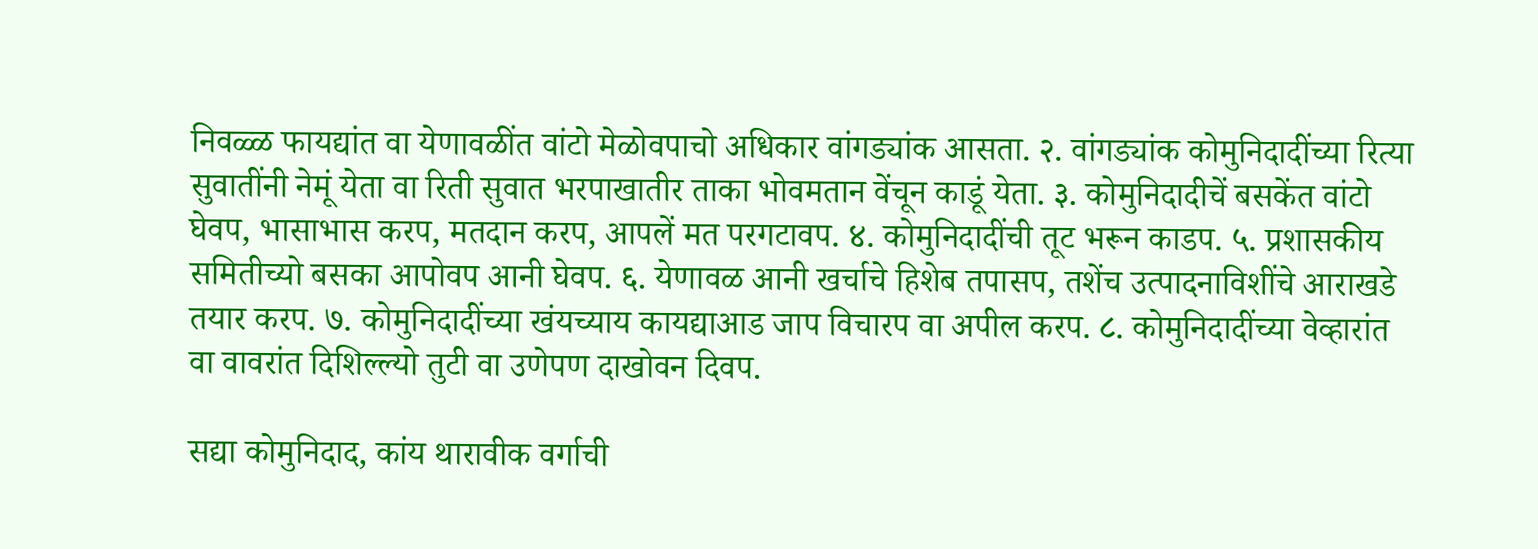निवळ्ळ फायद्यांत वा येणावळींत वांटो मेळोवपाचो अधिकार वांगड्यांक आसता. २. वांगड्यांक कोमुनिदादींच्या रित्या सुवातींनी नेमूं येता वा रिती सुवात भरपाखातीर ताका भोवमतान वेंचून काडूं येता. ३. कोमुनिदादीचें बसकेंत वांटो घेवप, भासाभास करप, मतदान करप, आपलें मत परगटावप. ४. कोमुनिदादींची तूट भरून काडप. ५. प्रशासकीय समितीच्यो बसका आपोवप आनी घेवप. ६. येणावळ आनी खर्चाचे हिशेब तपासप, तशेंच उत्पादनाविशींचे आराखडे तयार करप. ७. कोमुनिदादींच्या खंयच्याय कायद्याआड जाप विचारप वा अपील करप. ८. कोमुनिदादींच्या वेव्हारांत वा वावरांत दिशिल्ल्यो तुटी वा उणेपण दाखोवन दिवप.

सद्या कोमुनिदाद, कांय थारावीक वर्गाची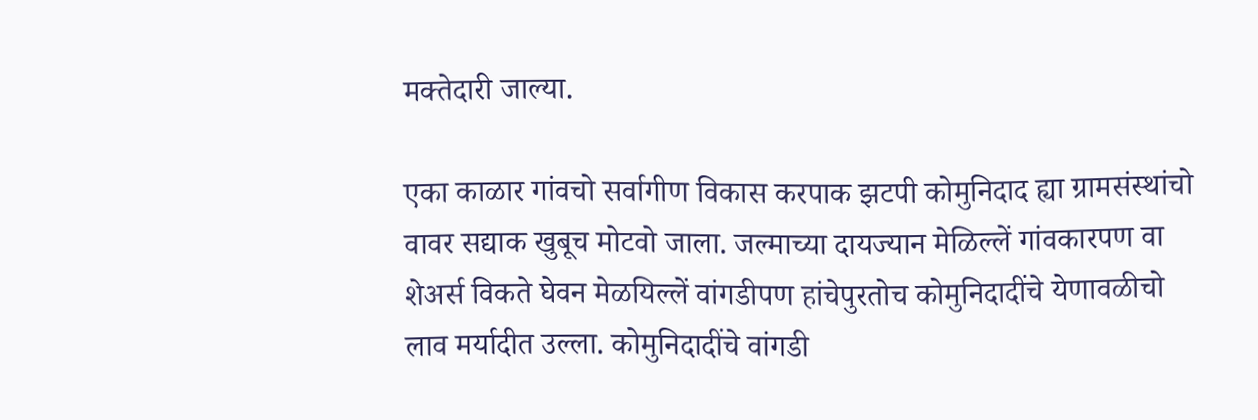मक्तेदारी जाल्या.

एका काळार गांवचो सर्वागीण विकास करपाक झटपी कोमुनिदाद ह्या ग्रामसंस्थांचो वावर सद्याक खुबूच मोटवो जाला. जल्माच्या दायज्यान मेळिल्लें गांवकारपण वा शेअर्स विकते घेवन मेळयिल्लें वांगडीपण हांचेपुरतोच कोमुनिदादींचे येणावळीचो लाव मर्यादीत उल्ला. कोमुनिदादींचे वांगडी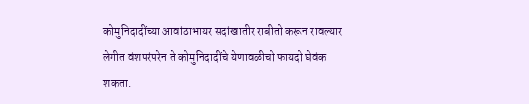कोमुनिदादींच्या आवांठाभायर सदांखातीर राबीतो करून रावल्यार लेगीत वंशपरंपरेन ते कोमुनिदादींचे येणावळीचो फायदो घेवंक शकता.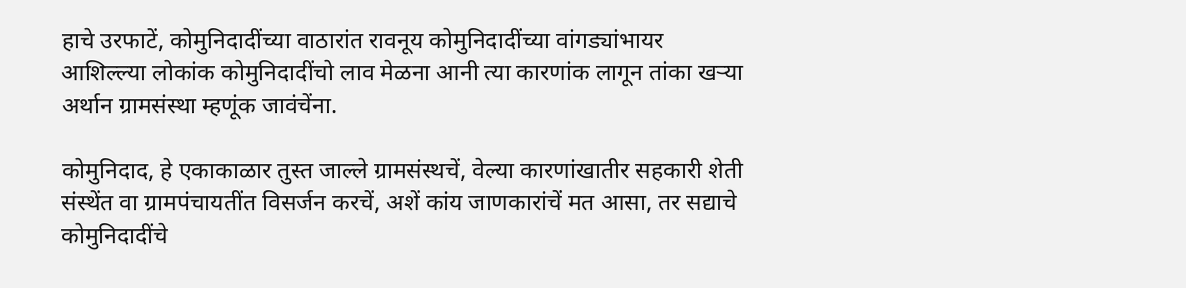हाचे उरफाटें, कोमुनिदादींच्या वाठारांत रावनूय कोमुनिदादींच्या वांगड्यांभायर आशिल्ल्या लोकांक कोमुनिदादींचो लाव मेळना आनी त्या कारणांक लागून तांका खऱ्या अर्थान ग्रामसंस्था म्हणूंक जावंचेंना.

कोमुनिदाद, हे एकाकाळार तुस्त जाल्ले ग्रामसंस्थचें, वेल्या कारणांखातीर सहकारी शेती संस्थेंत वा ग्रामपंचायतींत विसर्जन करचें, अशें कांय जाणकारांचें मत आसा, तर सद्याचे कोमुनिदादींचे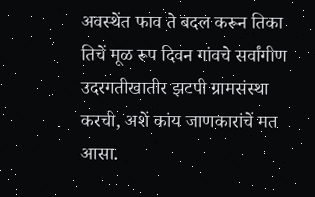अवस्थेंत फाव ते बदल करून तिका तिचें मूळ रूप दिवन गांवचे सर्वांगीण उदरगतीखातीर झटपी ग्रामसंस्था करची, अशें कांय जाणकारांचें मत आसा.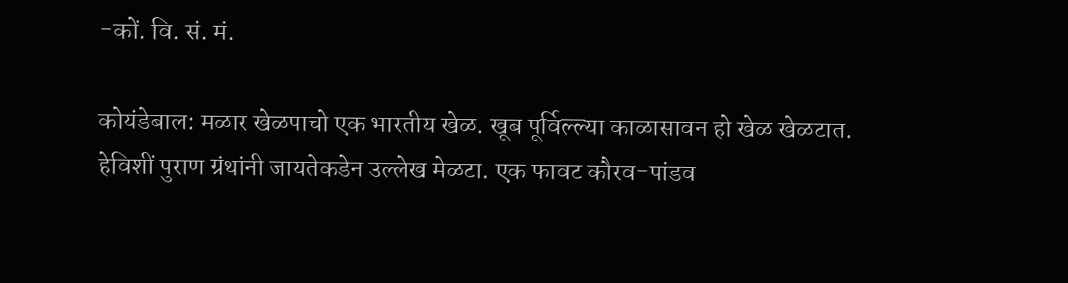-कों. वि. सं. मं.

कोयंडेबाल: मळार खेळपाचो एक भारतीय खेळ. खूब पूर्विल्ल्या काळासावन हो खेळ खेळटात. हेविशीं पुराण ग्रंथांनी जायतेकडेन उल्लेख मेळटा. एक फावट कौरव-पांडव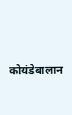कोयंडेबालान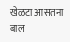खेळटा आसतना बाल